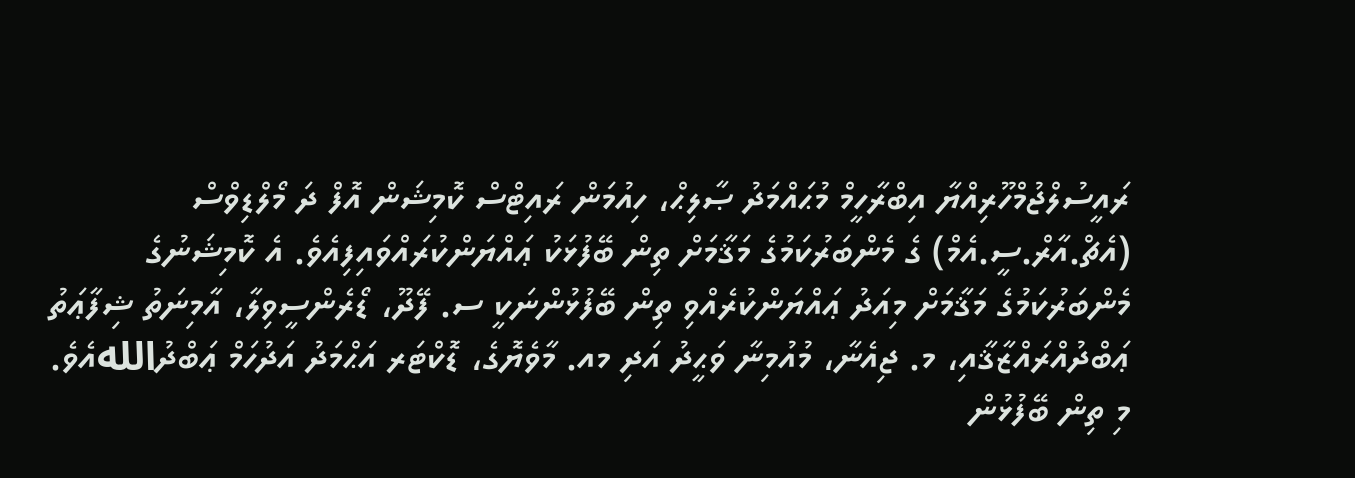ރައީސުލްޖުމްހޫރިއްޔާ އިބްރާހީމް މުޙައްމަދު ޞާލިޙް، ހިއުމަން ރައިޓްސް ކޮމިޝަން އޮފް ދަ މޯލްޑިވްސް (އެޗް.އާރް.ސީ.އެމް) ގެ މެންބަރުކަމުގެ މަޤާމަށް ތިން ބޭފުޅަކު ޢައްޔަންކުރައްވައިފިއެވެ. އެ ކޮމިޝަނުގެ މެންބަރުކަމުގެ މަޤާމަށް މިއަދު ޢައްޔަންކުރެއްވި ތިން ބޭފުޅުންނަކީ ސ. ފޭދޫ، ޑޯރެންސީވިލާ، އާމިނަތު ޝިފާޢަތު ޢަބްދުއްރައްޒާޤާއި، މ. ޖިއެނާ، މުއުމިނާ ވަޙީދު އަދި މއ. މާވެޔޮގެ، ޑޮކްޓަރ އަޙްމަދު އަދުހަމް ޢަބްދުاللهއެވެ.
މި ތިން ބޭފުޅުން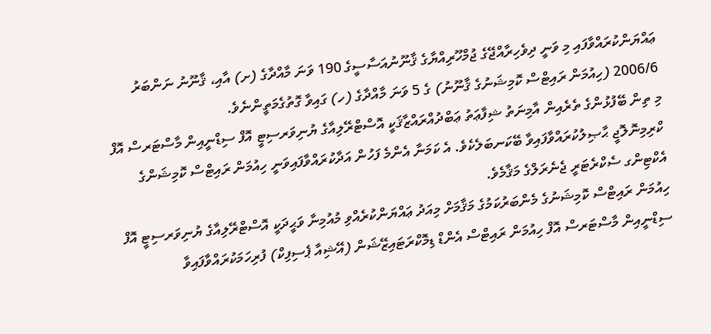ޢައްޔަންކުރައްވާފައި މި ވަނީ ދިވެހިރާއްޖޭގެ ޖުމްހޫރިއްޔާގެ ޤާނޫނުއަސާސީގެ 190 ވަނަ މާއްދާގެ (ށ) އާއި، ޤާނޫނު ނަންބަރު 2006/6 (ހިއުމަން ރައިޓްސް ކޮމިޝަނުގެ ޤާނޫނު) ގެ 5 ވަނަ މާއްދާގެ (ހ) ގައިވާ ގޮތުގެމަތީންނެވެ.
މި ތިން ބޭފުޅުންގެ ތެރެއިން އާމިނަތު ޝިފާޢަތު ޢަބްދުއްރައްޒާޤަކީ އޮސްޓްރޭލިއާގެ ޔުނިވަރސިޓީ އޮފް ސިޑްނީއިން މާސްޓަރސް އޮފް ކްރިމިނޮލޮޖީ ޙާޞިލުކުރައްވާފައިވާ ބޭކަނބަލެކެވެ. އެ ކަމަނާ އެންމެ ފަހުން އަދާކުރައްވާފައިވަނީ ހިއުމަން ރައިޓްސް ކޮމިޝަންގެ އެކްޓިންގ ސެކްރެޓަރީ ޖެނެރަލްގެ މަޤާމެވެ.
ހިއުމަން ރައިޓްސް ކޮމިޝަނުގެ މެންބަރުކަމުގެ މަޤާމަށް މިއަދު ޢައްޔަންކުރެއްވި މުއުމިނާ ވަޙީދަކީ އޮސްޓްރޭލިއާގެ ޔުނިވަރސިޓީ އޮފް ސިޑްނީއިން މާސްޓަރސް އޮފް ހިއުމަން ރައިޓްސް އެންޑް ޑިމޮކްރަޓައިޒޭޝަން (އޭޝިއާ ޕެސިފިކް) ފުރިހަމަކުރައްވާފައިވާ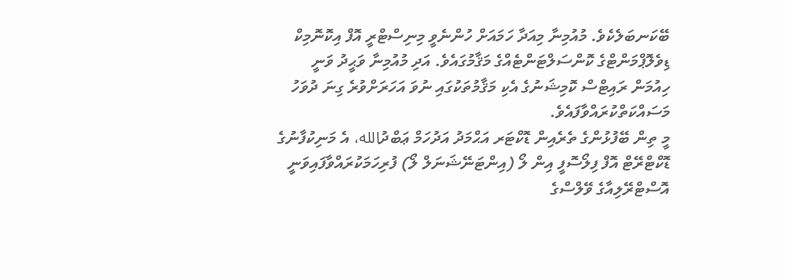ބޭކަނބަލެކެވެ. މުއުމިނާ މިއަދާ ހަމައަށް ހުންނެވީ މިނިސްޓްރީ އޮފް އިކޮނޮމިކް ޑިވެލޮޕްމަންޓްގެ ކޮންސަލްޓަންޓެއްގެ މަޤާމުގައެވެ. އަދި މުއުމިނާ ވަޙީދު ވަނީ ހިއުމަން ރައިޓްސް ކޮމިޝަނުގެ އެކި މަޤާމުތަކުގައި ނުވަ އަހަރަށްވުރެ ގިނަ ދުވަހު މަސައްކަތްކުރައްވާފައެވެ.
މީ ތިން ބޭފުޅުންގެ ތެރެއިން ޑޮކްޓަރ އަޙްމަދު އަދުހަމް ޢަބްދުالله، އެ މަނިކުފާނުގެ ޑޮކްޓްރޭޓް އޮފް ފިލޯސޮފީ އިން ލޯ (އިންޓަނޭޝަނަލް ލޯ) ފުރިހަމަކުރައްވާފައިވަނީ އޮސްޓްރޭލިއާގެ ވޭލްސްގެ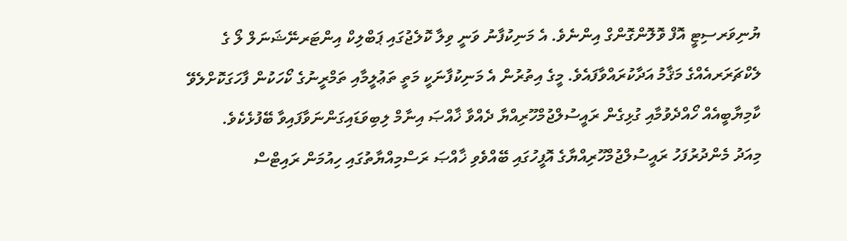ޔުނިވަރސިޓީ އޮފް ވޮލޮންގޮންގް އިންނެވެ. އެ މަނިކުފާނު ވަނީ ވިލާ ކޮލެޖުގައި ޕަބްލިކް އިންޓަރނޭޝަނަލް ލޯ ގެ ލެކްޗަރަރއެއްގެ މަޤާމު އަދާކުރައްވާފައެވެ. މީގެ އިތުރުން އެ މަނިކުފާނަކީ މަތީ ތަޢުލީމާއި ތަމްރީނުގެ ކޯހަކުން ފާހަގަކޮށްލެވޭ ކާމިޔާބީއެއް ހޯއްދެވުމާއި ގުޅިގެން ރައީސުލްޖުމްހޫރިއްޔާ ދެއްވާ ޚާއްޞަ އިނާމް ލިބިވަޑައިގަންނަވާފައިވާ ބޭފުޅެކެވެ.
މިއަދު މެންދުރުފަހު ރައީސުލްޖުމްހޫރިއްޔާގެ އޮފީހުގައި ބޭއްވެވި ޚާއްޞަ ރަސްމިއްޔާތުގައި ހިއުމަން ރައިޓްސް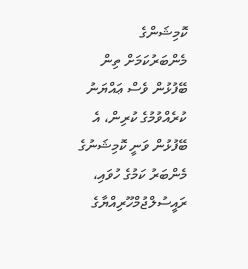ކޮމިޝަންގެ މެންބަރުކަމަށް ތިން ބޭފުޅުން ވެސް ޢައްޔަނު ކުރެއްވުމުގެ ކުރިން، އެ ބޭފުޅުން ވަނީ ކޮމިޝަނުގެ މެންބަރު ކަމުގެ ހުވައި، ރައީސުލްޖުމްހޫރިއްޔާގެ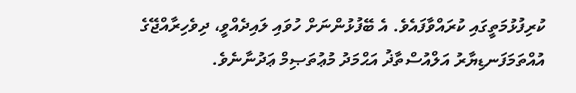ކުރިފުޅުމަތީގައި ކުރައްވާފައެވެ. އެ ބޭފުޅުންނަށް ހުވައި ލައިދެއްވީ، ދިވެހިރާއްޖޭގެ އުއްތަމަފަނޑިޔާރު އަލްއުސްތާޛު އަޙްމަދު މުޢުތަޞިމް ޢަދުނާނެވެ.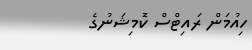ހިއުމަން ރައިޓްސް ކޮމިޝަނުގެ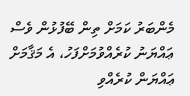މެންބަރު ކަމަށް ތިން ބޭފުޅުން ވެސް ޢައްޔަނު ކުރެއްވުމަށްފަހު، އެ މަޤާމަށް ޢައްޔަން ކުރެއްވި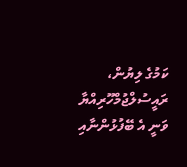ކަމުގެ ލިޔުން، ރައީސުލްޖުމްހޫރިއްޔާ ވަނީ އެ ބޭފުޅުންނާއި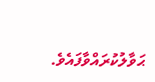ޙަވާލުކުރައްވާފައެވެ.